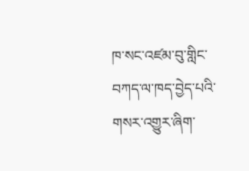ཁ་སང་འཛམ་བུ་གླིང་བཀད་ལ་ཁད་བྱེད་པའི་གསར་འགྱུར་ཞིག་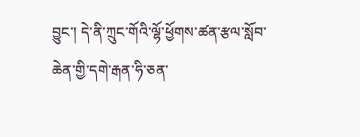བྱུང་། དེ་ནི་ཀྲུང་གོའི་ལྷོ་ཕྱོགས་ཚན་རྩལ་སློབ་ཆེན་གྱི་དགེ་རྒན་ཧི་ཅན་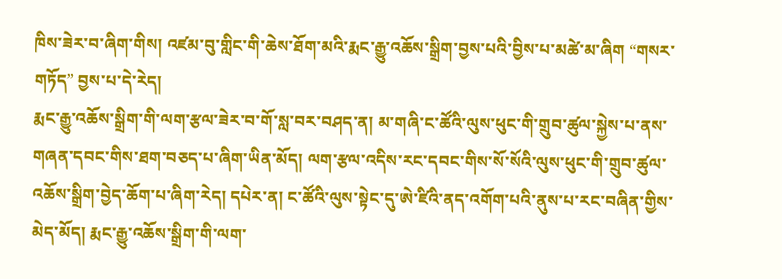ཁིས་ཟེར་བ་ཞིག་གིས། འཛམ་བུ་གླིང་གི་ཆེས་ཐོག་མའི་རྨང་རྒྱུ་འཆོས་སྒྲིག་བྱས་པའི་བྱིས་པ་མཚེ་མ་ཞིག “གསར་གཏོད” བྱས་པ་དེ་རེད།
རྨང་རྒྱུ་འཆོས་སྒྲིག་གི་ལག་རྩལ་ཟེར་བ་གོ་སླ་བར་བཤད་ན། མ་གཞི་ང་ཚོའི་ལུས་ཕུང་གི་གྲུབ་ཚུལ་སྐྱེས་པ་ནས་གཞན་དབང་གིས་ཐག་བཅད་པ་ཞིག་ཡིན་མོད། ལག་རྩལ་འདིས་རང་དབང་གིས་སོ་སོའི་ལུས་ཕུང་གི་གྲུབ་ཚུལ་འཆོས་སྒྲིག་བྱེད་ཆོག་པ་ཞིག་རེད། དཔེར་ན། ང་ཚོའི་ལུས་སྟེང་དུ་ཨེ་ཛིའི་ནད་འགོག་པའི་ནུས་པ་རང་བཞིན་གྱིས་མེད་མོད། རྨང་རྒྱུ་འཆོས་སྒྲིག་གི་ལག་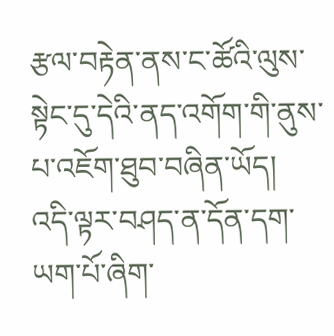རྩལ་བརྟེན་ནས་ང་ཚོའི་ལུས་སྟེང་དུ་དེའི་ནད་འགོག་གི་ནུས་པ་འཇོག་ཐུབ་བཞིན་ཡོད།
འདི་ལྟར་བཤད་ན་དོན་དག་ཡག་པོ་ཞིག་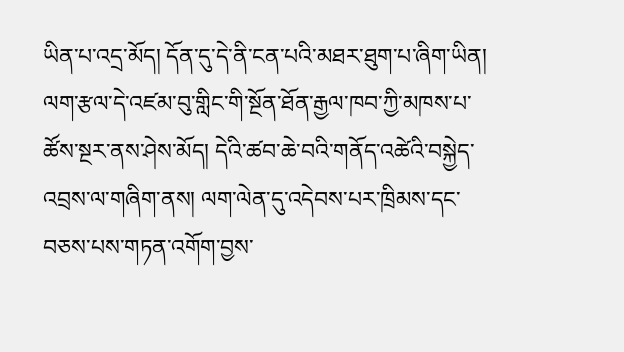ཡིན་པ་འདྲ་མོད། དོན་དུ་དེ་ནི་ངན་པའི་མཐར་ཐུག་པ་ཞིག་ཡིན། ལག་རྩལ་དེ་འཛམ་བུ་གླིང་གི་སྔོན་ཐོན་རྒྱལ་ཁབ་ཀྱི་མཁས་པ་ཚོས་སྔར་ནས་ཤེས་མོད། དེའི་ཚབ་ཆེ་བའི་གནོད་འཚེའི་བསྐྱེད་འབྲས་ལ་གཞིག་ནས། ལག་ལེན་དུ་འདེབས་པར་ཁྲིམས་དང་བཅས་པས་གཏན་འགོག་བྱས་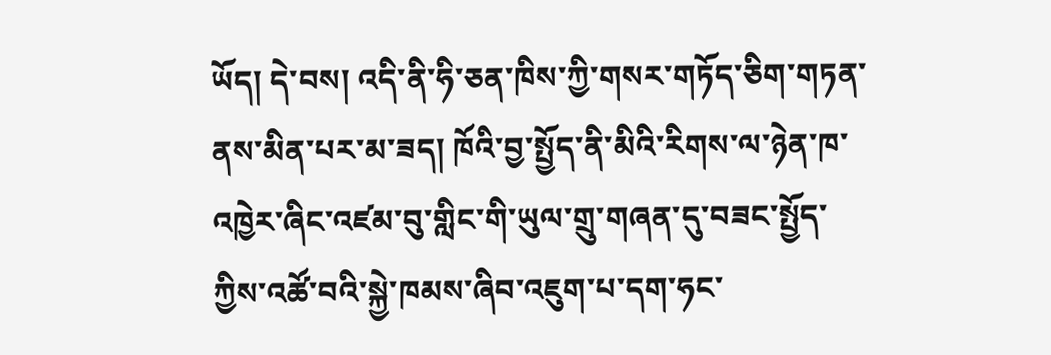ཡོད། དེ་བས། འདི་ནི་ཧི་ཅན་ཁིས་ཀྱི་གསར་གཏོད་ཅིག་གཏན་ནས་མིན་པར་མ་ཟད། ཁོའི་བྱ་སྤྱོད་ནི་མིའི་རིགས་ལ་ཉེན་ཁ་འཁྱེར་ཞིང་འཛམ་བུ་གླིང་གི་ཡུལ་གྲུ་གཞན་དུ་བཟང་སྤྱོད་ཀྱིས་འཚོ་བའི་སྐྱེ་ཁམས་ཞིབ་འཇུག་པ་དག་ཧང་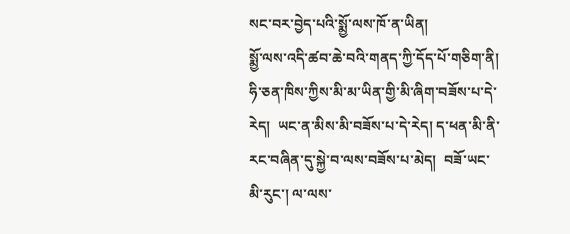སང་བར་བྱེད་པའི་སྨྱོ་ལས་ཁོ་ན་ཡིན།
སྨྱོ་ལས་འདི་ཚབ་ཆེ་བའི་གནད་ཀྱི་དོད་པོ་གཅིག་ནི། ཧི་ཅན་ཁིས་ཀྱིས་མི་མ་ཡིན་གྱི་མི་ཞིག་བཟོས་པ་དེ་རེད།  ཡང་ན་མིས་མི་བཟོས་པ་དེ་རེད། ད་ཕན་མི་ནི་རང་བཞིན་དུ་སྐྱེ་བ་ལས་བཟོས་པ་མེད།  བཟོ་ཡང་མི་རུང་། ལ་ལས་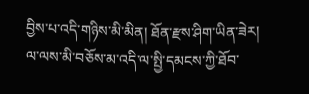བྱིས་པ་འདི་གཉིས་མི་མིན། ཐོན་རྫས་ཤིག་ཡིན་ཟེར།   ལ་ལས་མི་བཅོས་མ་འདི་ལ་སྤྱི་དམངས་ཀྱི་ཐོབ་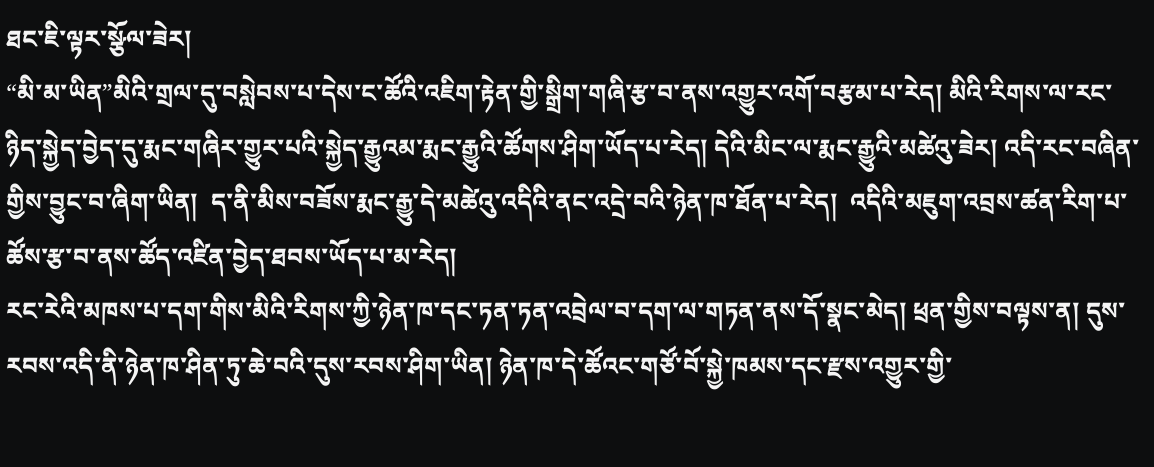ཐང་ཇི་ལྟར་སྩོལ་ཟེར།
“མི་མ་ཡིན”མིའི་གྲལ་དུ་བསླེབས་པ་དེས་ང་ཚོའི་འཇིག་རྟེན་གྱི་སྒྲིག་གཞི་རྩ་བ་ནས་འགྱུར་འགོ་བརྩམ་པ་རེད། མིའི་རིགས་ལ་རང་ཉིད་སྐྱེད་བྱེད་དུ་རྨང་གཞིར་གྱུར་པའི་སྐྱེད་རྒྱུའམ་རྨང་རྒྱུའི་ཚོགས་ཤིག་ཡོད་པ་རེད། དེའི་མིང་ལ་རྨང་རྒྱུའི་མཚེའུ་ཟེར། འདི་རང་བཞིན་གྱིས་བྱུང་བ་ཞིག་ཡིན།  ད་ནི་མིས་བཟོས་རྨང་རྒྱུ་དེ་མཚེའུ་འདིའི་ནང་འདྲེ་བའི་ཉེན་ཁ་ཐོན་པ་རེད།  འདིའི་མཇུག་འབྲས་ཚན་རིག་པ་ཚོས་རྩ་བ་ནས་ཚོད་འཛིན་བྱེད་ཐབས་ཡོད་པ་མ་རེད།
རང་རེའི་མཁས་པ་དག་གིས་མིའི་རིགས་ཀྱི་ཉེན་ཁ་དང་ཏན་ཏན་འབྲེལ་བ་དག་ལ་གཏན་ནས་དོ་སྣང་མེད། ཕྲན་གྱིས་བལྟས་ན། དུས་རབས་འདི་ནི་ཉེན་ཁ་ཤིན་ཏུ་ཆེ་བའི་དུས་རབས་ཤིག་ཡིན། ཉེན་ཁ་དེ་ཚོའང་གཙོ་བོ་སྐྱེ་ཁམས་དང་རྫས་འགྱུར་གྱི་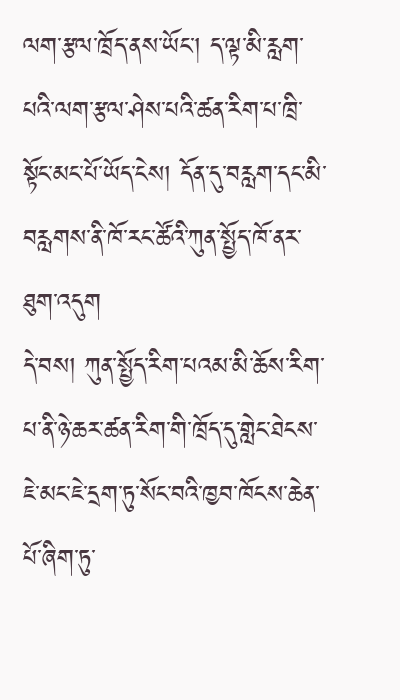ལག་རྩལ་ཁྲོད་ནས་ཡོང་། ད་ལྟ་མི་རླག་པའི་ལག་རྩལ་ཤེས་པའི་ཚན་རིག་པ་ཁྲི་སྟོང་མང་པོ་ཡོད་ངེས། དོན་དུ་བརླག་དང་མི་བརླགས་ནི་ཁོ་རང་ཚོའི་ཀུན་སྤྱོད་ཁོ་ནར་ཐུག་འདུག
དེ་བས། ཀུན་སྤྱོད་རིག་པའམ་མི་ཆོས་རིག་པ་ནི་ཉེ་ཆར་ཚན་རིག་གི་ཁྲོད་དུ་གླེང་ཐེངས་ཇེ་མང་ཇེ་དྲག་ཏུ་སོང་བའི་ཁྱབ་ཁོངས་ཆེན་པོ་ཞིག་ཏུ་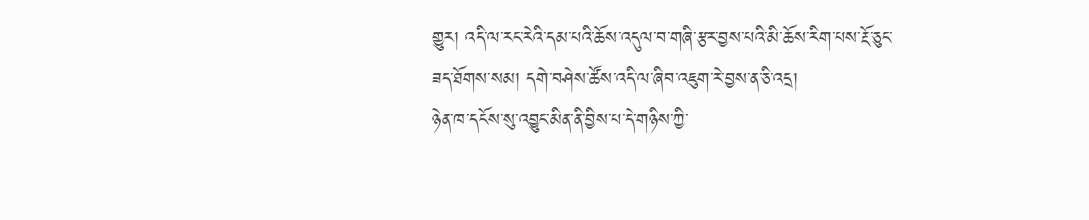གྱུར། འདི་ལ་རང་རེའི་དམ་པའི་ཆོས་འདུལ་བ་གཞི་རྩར་བྱས་པའི་མི་ཆོས་རིག་པས་རྔོ་ཅུང་ཟད་ཐོགས་སམ། དགེ་བཤེས་ཚོས་འདི་ལ་ཞིབ་འཇུག་རེ་བྱས་ན་ཅི་འདྲ།
ཉེན་ཁ་དངོས་སུ་འབྱུང་མིན་ནི་བྱིས་པ་དེ་གཉིས་ཀྱི་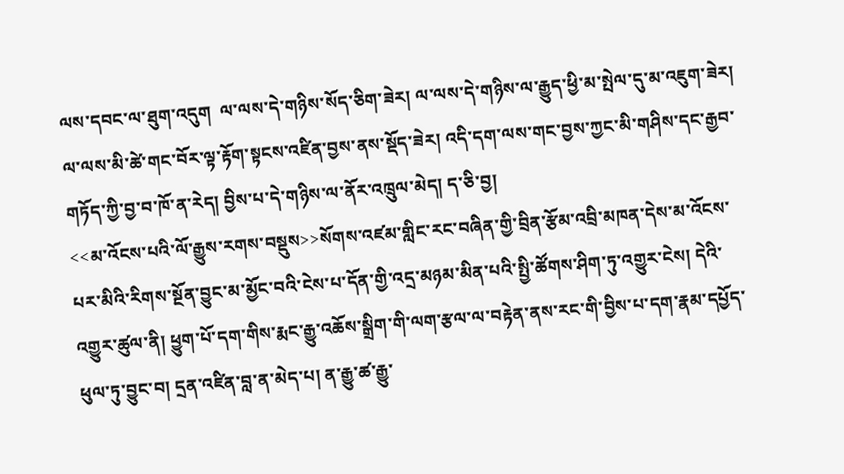ལས་དབང་ལ་ཐུག་འདུག  ལ་ལས་དེ་གཉིས་སོད་ཅིག་ཟེར། ལ་ལས་དེ་གཉིས་ལ་རྒྱུད་ཕྱི་མ་སྤེལ་དུ་མ་འཇུག་ཟེར།  ལ་ལས་མི་ཚེ་གང་བོར་ལྟ་རྟོག་སྟངས་འཛིན་བྱས་ནས་སྡོད་ཟེར། འདི་དག་ལས་གང་བྱས་ཀྱང་མི་གཤིས་དང་རྒྱབ་གཏོད་ཀྱི་བྱ་བ་ཁོ་ན་རེད། བྱིས་པ་དེ་གཉིས་ལ་ནོར་འཁྲུལ་མེད། ད་ཅི་བྱ།
<<མ་འོངས་པའི་ལོ་རྒྱུས་རགས་བསྡུས>>སོགས་འཛམ་གླིང་རང་བཞིན་གྱི་བྲིན་རྩོམ་འབྲི་མཁན་དེས་མ་འོངས་པར་མིའི་རིགས་སྔོན་བྱུང་མ་མྱོང་བའི་ངེས་པ་དོན་གྱི་འདྲ་མཉམ་མིན་པའི་སྤྱི་ཚོགས་ཤིག་ཏུ་འགྱུར་ངེས། དེའི་འགྱུར་ཚུལ་ནི། ཕྱུག་པོ་དག་གིས་རྨང་རྒྱུ་འཆོས་སྒྲིག་གི་ལག་རྩལ་ལ་བརྟེན་ནས་རང་གི་བྱིས་པ་དག་རྣམ་དཔྱོད་ཕུལ་ཏུ་བྱུང་བ། དྲན་འཛིན་བླ་ན་མེད་པ། ན་རྒྱུ་ཚ་རྒྱུ་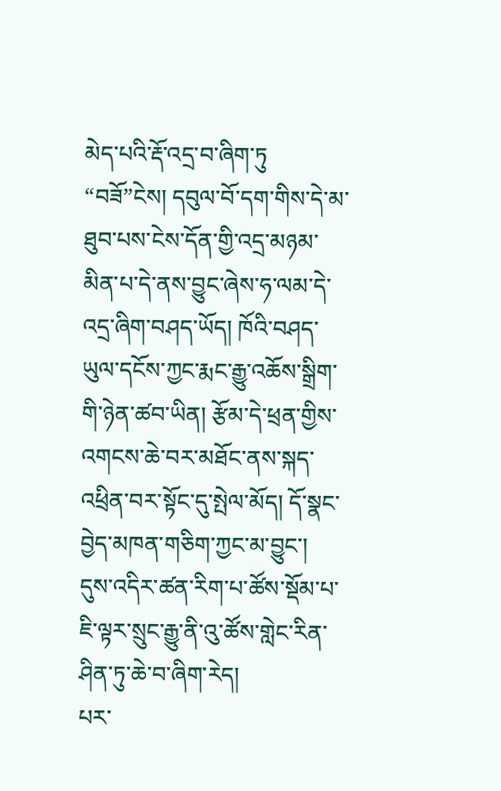མེད་པའི་རྡོ་འདྲ་བ་ཞིག་ཏུ “བཟོ”ངེས། དབུལ་བོ་དག་གིས་དེ་མ་ཐུབ་པས་ངེས་དོན་གྱི་འདྲ་མཉམ་མིན་པ་དེ་ནས་བྱུང་ཞེས་ཧ་ལམ་དེ་འདྲ་ཞིག་བཤད་ཡོད། ཁོའི་བཤད་ཡུལ་དངོས་ཀྱང་རྨང་རྒྱུ་འཆོས་སྒྲིག་གི་ཉེན་ཚབ་ཡིན། རྩོམ་དེ་ཕྲན་གྱིས་འགངས་ཆེ་བར་མཐོང་ནས་སྐད་འཕྲིན་བར་སྟོང་དུ་སྤེལ་མོད། དོ་སྣང་བྱེད་མཁན་གཅིག་ཀྱང་མ་བྱུང་།
དུས་འདིར་ཚན་རིག་པ་ཚོས་སྡོམ་པ་ཇི་ལྟར་སྲུང་རྒྱུ་ནི་འུ་ཚོས་གླེང་རིན་ཤིན་ཏུ་ཆེ་བ་ཞིག་རེད།
པར་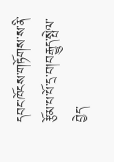དབང་ཁོངས་གཏོགས་ས་ནི་རྩོམ་པ་པོ་དྲ་བ།བརྒྱུད་སྤེལ་བྱེད་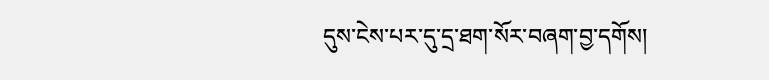དུས་ངེས་པར་དུ་དྲ་ཐག་སོར་བཞག་བྱ་དགོས།